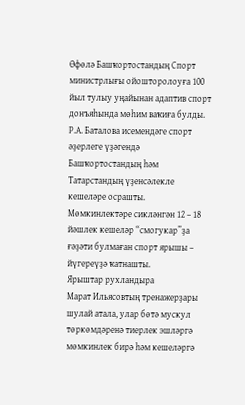Өфөлә Башҡортостандың Спорт министрлығы ойошторолоуға 100 йыл тулыу уңайынан адаптив спорт донъяһында мөһим ваҡиға булды. Р.А. Баталова исемендәге спорт әҙерлеге үҙәгендә Башҡортостандың һәм Татарстандың үҙенсәлекле кешеләре осрашты. Мөмкинлектәре сикләнгән 12 – 18 йәшлек кешеләр “смогукар”ҙа ғәҙәти булмаған спорт ярышы – йүгереүҙә ҡатнашты.
Ярыштар рухландыра
Марат Ильясовтың тренажерҙары шулай атала, улар бөтә мускул төркөмдәренә тиерлек эшләргә мөмкинлек бирә һәм кешеләргә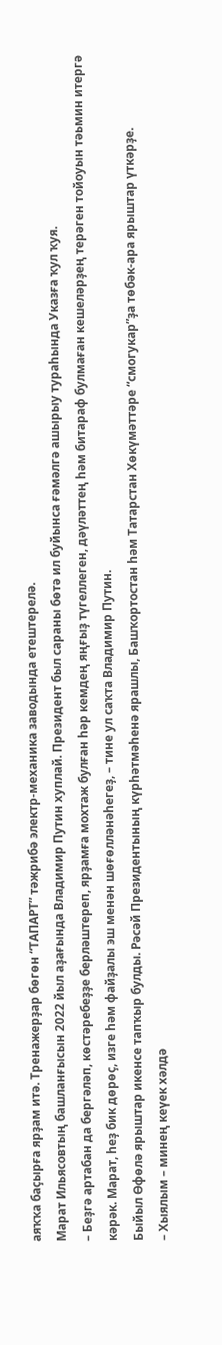аяҡҡа баҫырға ярҙам итә. Тренажерҙар бөгөн “ТАПАРТ” тәжрибә электр-механика заводында етештерелә.
Марат Ильясовтың башланғысын 2022 йыл аҙағында Владимир Путин хуплай. Президент был сараны бөтә ил буйынса ғәмәлгә ашырыу тураһында Указға ҡул ҡуя.
– Беҙгә артабан да бергәләп, көстәребеҙҙе берләштереп, ярҙамға мохтаж булған һәр кемдең яңғыҙ түгеллеген, дәүләттең һәм битараф булмаған кешеләрҙең терәген тойоуын тәьмин итергә кәрәк. Марат, һеҙ бик дөрөҫ, изге һәм файҙалы эш менән шөғөлләнәһегеҙ, – тине ул саҡта Владимир Путин.
Быйыл Өфөлә ярыштар икенсе тапҡыр булды. Рәсәй Президентының күрһәтмәһенә ярашлы, Башҡортостан һәм Татарстан Хөкүмәттәре “смогукар”ҙа төбәк-ара ярыштар үткәрҙе.
– Хыялым – минең кеүек хәлдә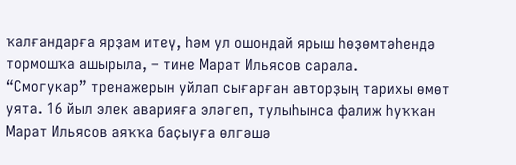ҡалғандарға ярҙам итеү, һәм ул ошондай ярыш һөҙөмтәһендә тормошҡа ашырыла, – тине Марат Ильясов сарала.
“Смогукар” тренажерын уйлап сығарған авторҙың тарихы өмөт уята. 16 йыл элек аварияға эләгеп, тулыһынса фалиж һуҡҡан Марат Ильясов аяҡҡа баҫыуға өлгәшә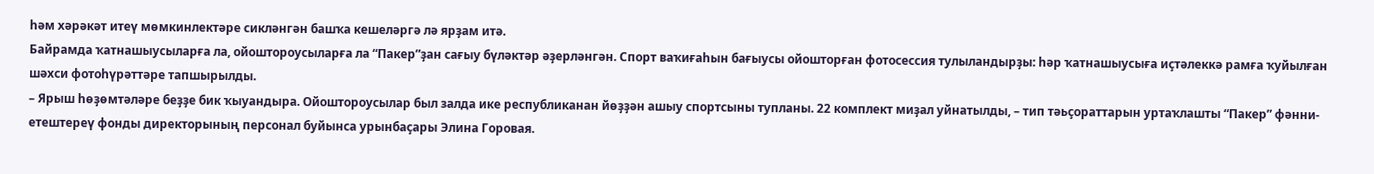һәм хәрәкәт итеү мөмкинлектәре сикләнгән башҡа кешеләргә лә ярҙам итә.
Байрамда ҡатнашыусыларға ла, ойоштороусыларға ла “Пакер”ҙан сағыу бүләктәр әҙерләнгән. Спорт ваҡиғаһын бағыусы ойошторған фотосессия тулыландырҙы: һәр ҡатнашыусыға иҫтәлеккә рамға ҡуйылған шәхси фотоһүрәттәре тапшырылды.
– Ярыш һөҙөмтәләре беҙҙе бик ҡыуандыра. Ойоштороусылар был залда ике республиканан йөҙҙән ашыу спортсыны тупланы. 22 комплект миҙал уйнатылды, – тип тәьҫораттарын уртаҡлашты “Пакер” фәнни-етештереү фонды директорының персонал буйынса урынбаҫары Элина Горовая.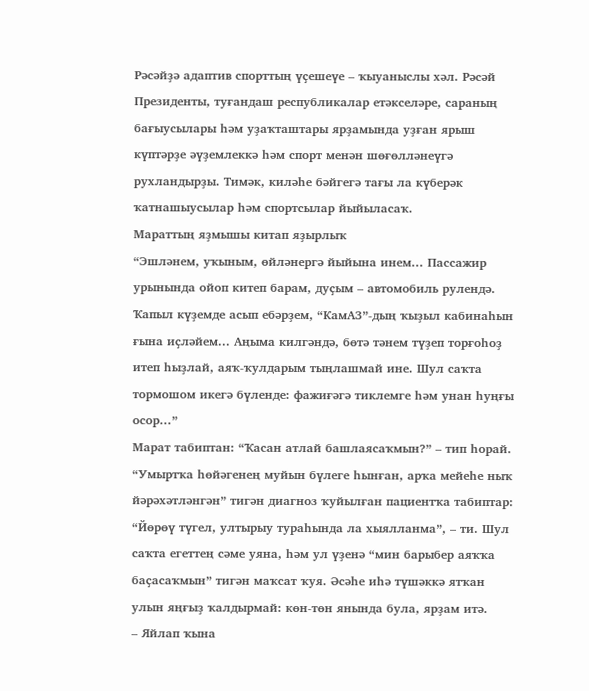Рәсәйҙә адаптив спорттың үҫешеүе – ҡыуаныслы хәл. Рәсәй Президенты, туғандаш республикалар етәкселәре, сараның бағыусылары һәм уҙаҡташтары ярҙамында уҙған ярыш күптәрҙе әүҙемлеккә һәм спорт менән шөғөлләнеүгә рухландырҙы. Тимәк, киләһе бәйгегә тағы ла күберәк ҡатнашыусылар һәм спортсылар йыйыласаҡ.
Мараттың яҙмышы китап яҙырлыҡ
“Эшләнем, уҡыным, өйләнергә йыйына инем... Пассажир урынында ойоп китеп барам, дуҫым – автомобиль рулендә. Ҡапыл күҙемде асып ебәрҙем, “КамАЗ”-дың ҡыҙыл кабинаһын ғына иҫләйем... Аңыма килгәндә, бөтә тәнем түҙеп торғоһоҙ итеп һыҙлай, аяҡ-ҡулдарым тыңлашмай ине. Шул саҡта тормошом икегә бүленде: фажиғәгә тиклемге һәм унан һуңғы осор...”
Марат табиптан: “Ҡасан атлай башлаясаҡмын?” – тип һорай. “Умыртҡа һөйәгенең муйын бүлеге һынған, арҡа мейеһе ныҡ йәрәхәтләнгән” тигән диагноз ҡуйылған пациентҡа табиптар: “Йөрөү түгел, ултырыу тураһында ла хыялланма”, – ти. Шул саҡта егеттең сәме уяна, һәм ул үҙенә “мин барыбер аяҡҡа баҫасаҡмын” тигән маҡсат ҡуя. Әсәһе иһә түшәккә ятҡан улын яңғыҙ ҡалдырмай: көн-төн янында була, ярҙам итә.
– Яйлап ҡына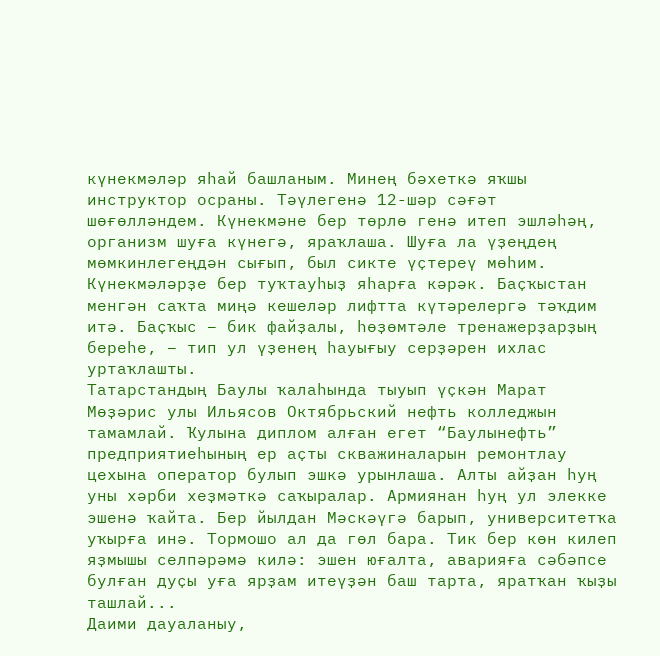күнекмәләр яһай башланым. Минең бәхеткә яҡшы инструктор осраны. Тәүлегенә 12-шәр сәғәт шөғөлләндем. Күнекмәне бер төрлө генә итеп эшләһәң, организм шуға күнегә, яраҡлаша. Шуға ла үҙеңдең мөмкинлегеңдән сығып, был сикте үҫтереү мөһим. Күнекмәләрҙе бер туҡтауһыҙ яһарға кәрәк. Баҫҡыстан менгән саҡта миңә кешеләр лифтта күтәрелергә тәҡдим итә. Баҫҡыс – бик файҙалы, һөҙөмтәле тренажерҙарҙың береһе, – тип ул үҙенең һауығыу серҙәрен ихлас уртаҡлашты.
Татарстандың Баулы ҡалаһында тыуып үҫкән Марат Мөҙәрис улы Ильясов Октябрьский нефть колледжын тамамлай. Ҡулына диплом алған егет “Баулынефть” предприятиеһының ер аҫты скважиналарын ремонтлау цехына оператор булып эшкә урынлаша. Алты айҙан һуң уны хәрби хеҙмәткә саҡыралар. Армиянан һуң ул элекке эшенә ҡайта. Бер йылдан Мәскәүгә барып, университетҡа уҡырға инә. Тормошо ал да гөл бара. Тик бер көн килеп яҙмышы селпәрәмә килә: эшен юғалта, аварияға сәбәпсе булған дуҫы уға ярҙам итеүҙән баш тарта, яратҡан ҡыҙы ташлай...
Даими дауаланыу,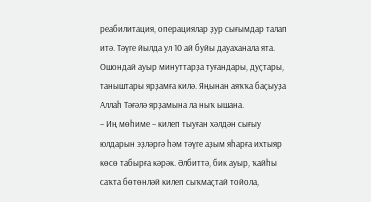реабилитация, операциялар ҙур сығымдар талап итә. Тәүге йылда ул 10 ай буйы дауаханала ята. Ошондай ауыр минуттарҙа туғандары, дуҫтары, таныштары ярҙамға килә. Яңынан аяҡҡа баҫыуҙа Аллаһ Тәғәлә ярҙамына ла ныҡ ышана.
– Иң мөһиме – килеп тыуған хәлдән сығыу юлдарын эҙләргә һәм тәүге аҙым яһарға ихтыяр көсө табырға кәрәк. Әлбиттә, бик ауыр, ҡайһы саҡта бөтөнләй килеп сыҡмаҫтай тойола,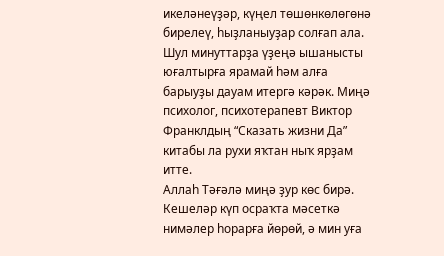икеләнеүҙәр, күңел төшөнкөлөгөнә бирелеү, һыҙланыуҙар солғап ала. Шул минуттарҙа үҙеңә ышанысты юғалтырға ярамай һәм алға барыуҙы дауам итергә кәрәк. Миңә психолог, психотерапевт Виктор Франклдың “Сказать жизни Да” китабы ла рухи яҡтан ныҡ ярҙам итте.
Аллаһ Тәғәлә миңә ҙур көс бирә. Кешеләр күп осраҡта мәсеткә нимәлер һорарға йөрөй, ә мин уға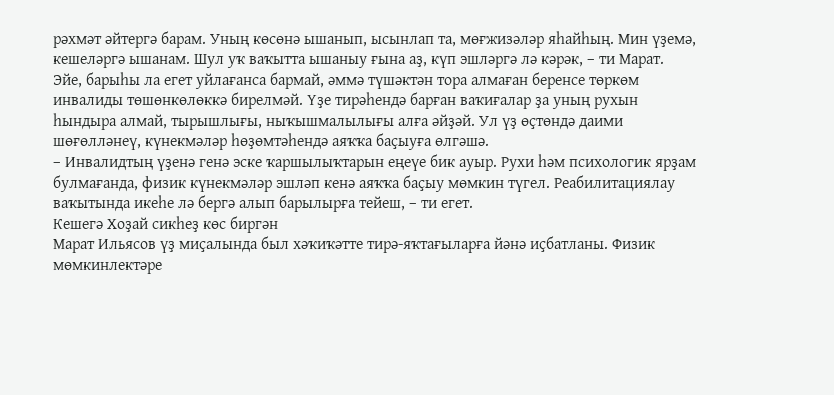рәхмәт әйтергә барам. Уның көсөнә ышанып, ысынлап та, мөғжизәләр яһайһың. Мин үҙемә, кешеләргә ышанам. Шул уҡ ваҡытта ышаныу ғына аҙ, күп эшләргә лә кәрәк, – ти Марат.
Эйе, барыһы ла егет уйлағанса бармай, әммә түшәктән тора алмаған беренсе төркөм инвалиды төшөнкөлөккә бирелмәй. Үҙе тирәһендә барған ваҡиғалар ҙа уның рухын һындыра алмай, тырышлығы, ныҡышмалылығы алға әйҙәй. Ул үҙ өҫтөндә даими шөғөлләнеү, күнекмәләр һөҙөмтәһендә аяҡҡа баҫыуға өлгәшә.
– Инвалидтың үҙенә генә эске ҡаршылыҡтарын еңеүе бик ауыр. Рухи һәм психологик ярҙам булмағанда, физик күнекмәләр эшләп кенә аяҡҡа баҫыу мөмкин түгел. Реабилитациялау ваҡытында икеһе лә бергә алып барылырға тейеш, – ти егет.
Кешегә Хоҙай сикһеҙ көс биргән
Марат Ильясов үҙ миҫалында был хәҡиҡәтте тирә-яҡтағыларға йәнә иҫбатланы. Физик мөмкинлектәре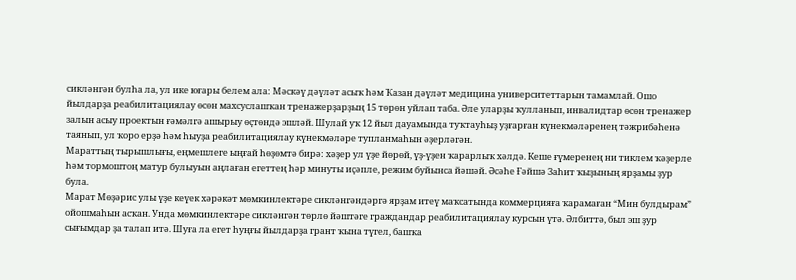сикләнгән булһа ла, ул ике юғары белем ала: Мәскәү дәүләт асыҡ һәм Ҡазан дәүләт медицина университеттарын тамамлай. Ошо йылдарҙа реабилитациялау өсөн махсуслашҡан тренажерҙарҙың 15 төрөн уйлап таба. Әле уларҙы ҡулланып, инвалидтар өсөн тренажер залын асыу проектын ғәмәлгә ашырыу өҫтөндә эшләй. Шулай уҡ 12 йыл дауамында туҡтауһыҙ уҙғарған күнекмәләренең тәжрибәһенә таянып, ул ҡоро ерҙә һәм һыуҙа реабилитациялау күнекмәләре тупланмаһын әҙерләгән.
Мараттың тырышлығы, еңмешлеге ыңғай һөҙөмтә бирә: хәҙер ул үҙе йөрөй, үҙ-үҙен ҡарарлыҡ хәлдә. Кеше ғүмеренең ни тиклем ҡәҙерле һәм тормоштоң матур булыуын аңлаған егеттең һәр минуты иҫәпле, режим буйынса йәшәй. Әсәһе Ғәйшә Заһит ҡыҙының ярҙамы ҙур була.
Марат Мөҙәрис улы үҙе кеүек хәрәкәт мөмкинлектәре сикләнгәндәргә ярҙам итеү маҡсатында коммерцияға ҡарамаған “Мин булдырам” ойошмаһын асҡан. Унда мөмкинлектәре сикләнгән төрлө йәштәге граждандар реабилитациялау курсын үтә. Әлбиттә, был эш ҙур сығымдар ҙа талап итә. Шуға ла егет һуңғы йылдарҙа грант ҡына түгел, башҡа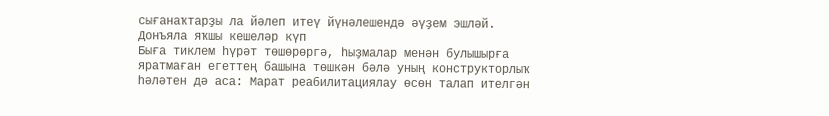сығанаҡтарҙы ла йәлеп итеү йүнәлешендә әүҙем эшләй.
Донъяла яҡшы кешеләр күп
Быға тиклем һүрәт төшөрөргә, һыҙмалар менән булышырға яратмаған егеттең башына төшкән бәлә уның конструкторлыҡ һәләтен дә аса: Марат реабилитациялау өсөн талап ителгән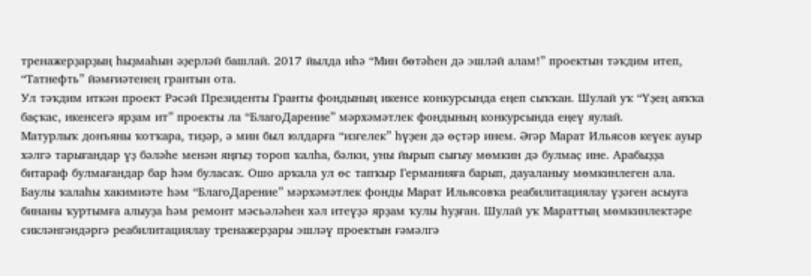тренажерҙарҙың һыҙмаһын әҙерләй башлай. 2017 йылда иһә “Мин бөтәһен дә эшләй алам!” проектын тәҡдим итеп, “Татнефть” йәмғиәтенең грантын ота.
Ул тәҡдим иткән проект Рәсәй Президенты Гранты фондының икенсе конкурсында еңеп сыҡҡан. Шулай уҡ “Үҙең аяҡҡа баҫҡас, икенсегә ярҙам ит” проекты ла “БлагоДарение” мәрхәмәтлек фондының конкурсында еңеү яулай.
Матурлыҡ донъяны ҡотҡара, тиҙәр, ә мин был юлдарға “изгелек” һүҙен дә өҫтәр инем. Әгәр Марат Ильясов кеүек ауыр хәлгә тарығандар үҙ бәләһе менән яңғыҙ тороп ҡалһа, бәлки, уны йырып сығыу мөмкин дә булмаҫ ине. Арабыҙҙа битараф булмағандар бар һәм буласаҡ. Ошо арҡала ул өс тапҡыр Германияға барып, дауаланыу мөмкинлеген ала.
Баулы ҡалаһы хакимиәте һәм “БлагоДарение” мәрхәмәтлек фонды Марат Ильясовҡа реабилитациялау үҙәген асыуға бинаны ҡуртымға алыуҙа һәм ремонт мәсьәләһен хәл итеүҙә ярҙам ҡулы һуҙған. Шулай уҡ Мараттың мөмкинлектәре сикләнгәндәргә реабилитациялау тренажерҙары эшләү проектын ғәмәлгә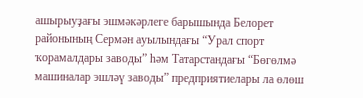ашырыуҙағы эшмәкәрлеге барышында Белорет районының Сермән ауылындағы “Урал спорт ҡорамалдары заводы” һәм Татарстандағы “Бөгөлмә машиналар эшләү заводы” предприятиелары ла өлөш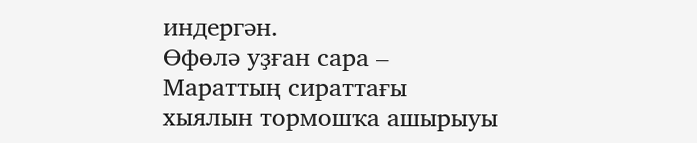индергән.
Өфөлә уҙған сара – Мараттың сираттағы хыялын тормошҡа ашырыуы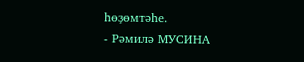һөҙөмтәһе.
- Рәмилә МУСИНА